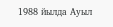1988 йылда Ауыл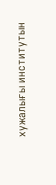хужалығы институтын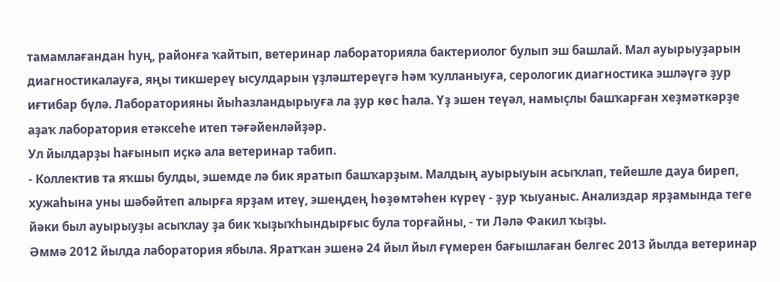тамамлағандан һуң, районға ҡайтып, ветеринар лабораторияла бактериолог булып эш башлай. Мал ауырыуҙарын диагностикалауға, яңы тикшереү ысулдарын үҙләштереүгә һәм ҡулланыуға, серологик диагностика эшләүгә ҙур иғтибар бүлә. Лабораторияны йыһазландырыуға ла ҙур көс һала. Үҙ эшен теүәл, намыҫлы башҡарған хеҙмәткәрҙе аҙаҡ лаборатория етәксеһе итеп тәғәйенләйҙәр.
Ул йылдарҙы һағынып иҫкә ала ветеринар табип.
- Коллектив та яҡшы булды, эшемде лә бик яратып башҡарҙым. Малдың ауырыуын асыҡлап, тейешле дауа биреп, хужаһына уны шәбәйтеп алырға ярҙам итеү, эшеңдең һөҙөмтәһен күреү - ҙур ҡыуаныс. Анализдар ярҙамында теге йәки был ауырыуҙы асыҡлау ҙа бик ҡыҙыҡһындырғыс була торғайны, - ти Ләлә Факил ҡыҙы.
Әммә 2012 йылда лаборатория ябыла. Яратҡан эшенә 24 йыл йыл ғүмерен бағышлаған белгес 2013 йылда ветеринар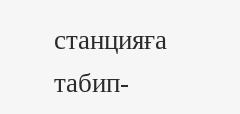станцияға табип-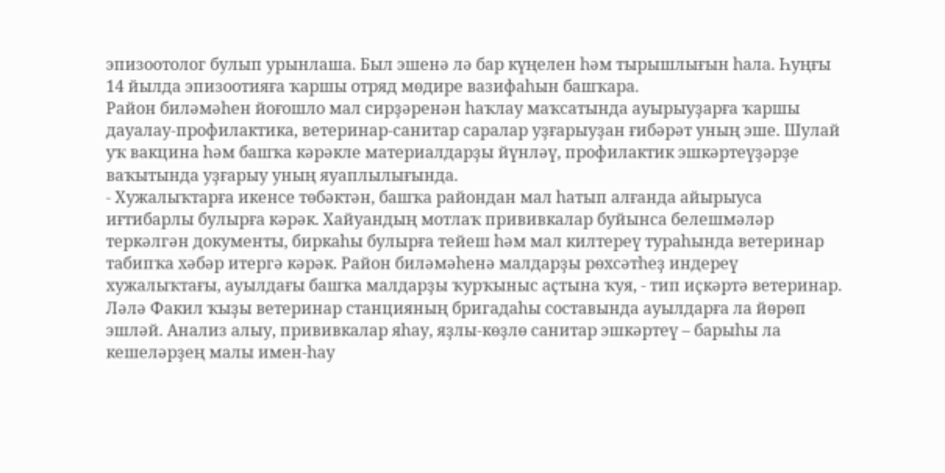эпизоотолог булып урынлаша. Был эшенә лә бар күңелен һәм тырышлығын һала. Һуңғы 14 йылда эпизоотияға ҡаршы отряд мөдире вазифаһын башҡара.
Район биләмәһен йоғошло мал сирҙәренән һаҡлау маҡсатында ауырыуҙарға ҡаршы дауалау-профилактика, ветеринар-санитар саралар уҙғарыуҙан ғибәрәт уның эше. Шулай уҡ вакцина һәм башҡа кәрәкле материалдарҙы йүнләү, профилактик эшкәртеүҙәрҙе ваҡытында уҙғарыу уның яуаплылығында.
- Хужалыҡтарға икенсе төбәктән, башҡа райондан мал һатып алғанда айырыуса иғтибарлы булырға кәрәк. Хайуандың мотлаҡ прививкалар буйынса белешмәләр теркәлгән документы, биркаһы булырға тейеш һәм мал килтереү тураһында ветеринар табипҡа хәбәр итергә кәрәк. Район биләмәһенә малдарҙы рөхсәтһеҙ индереү хужалыҡтағы, ауылдағы башҡа малдарҙы ҡурҡыныс аҫтына ҡуя, - тип иҫкәртә ветеринар.
Ләлә Факил ҡыҙы ветеринар станцияның бригадаһы составында ауылдарға ла йөрөп эшләй. Анализ алыу, прививкалар яһау, яҙлы-көҙлө санитар эшкәртеү – барыһы ла кешеләрҙең малы имен-һау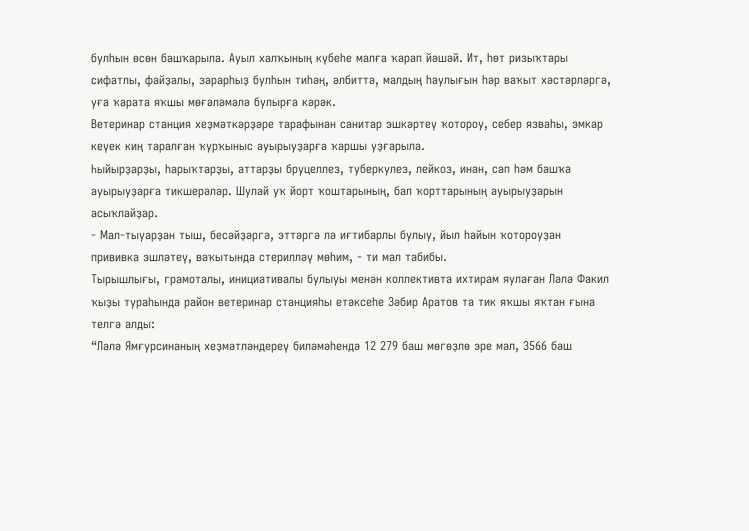булһын өсөн башҡарыла. Ауыл халҡының күбеһе малға ҡарап йәшәй. Ит, һөт ризыҡтары сифатлы, файҙалы, зарарһыҙ булһын тиһәң, әлбиттә, малдың һаулығын һәр ваҡыт хәстәрләргә, уға ҡарата яҡшы мөғәләмәлә булырға кәрәк.
Ветеринар станция хеҙмәткәрҙәре тарафынан санитар эшкәртеү ҡотороу, себер язваһы, эмкар кеүек киң таралған ҡурҡыныс ауырыуҙарға ҡаршы уҙғарыла.
Һыйырҙарҙы, һарыҡтарҙы, аттарҙы бруцеллез, туберкулез, лейкоз, инан, сап һәм башҡа ауырыуҙарға тикшерәләр. Шулай уҡ йорт ҡоштарының, бал ҡорттарының ауырыуҙарын асыҡлайҙар.
- Мал-тыуарҙан тыш, бесәйҙәргә, эттәргә лә иғтибарлы булыу, йыл һайын ҡотороуҙан прививка эшләтеү, ваҡытында стерилләү мөһим, - ти мал табибы.
Тырышлығы, грамоталы, инициативалы булыуы менән коллективта ихтирам яулаған Ләлә Факил ҡыҙы тураһында район ветеринар станцияһы етәксеһе Зәбир Аратов та тик яҡшы яҡтан ғына телгә алды:
“Ләлә Ямғурсинаның хеҙмәтләндереү биләмәһендә 12 279 баш мөгөҙлө эре мал, 3566 баш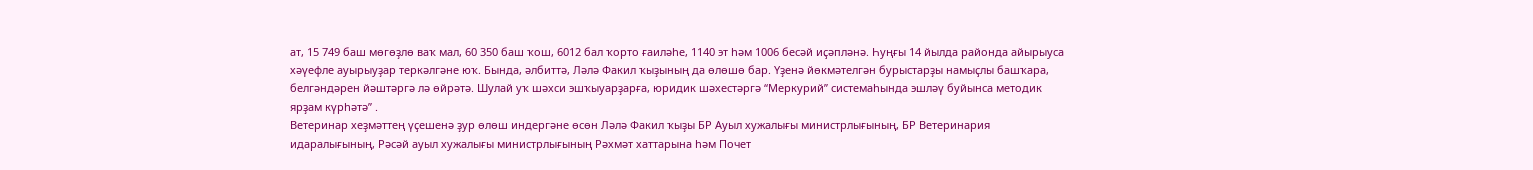ат, 15 749 баш мөгөҙлө ваҡ мал, 60 350 баш ҡош, 6012 бал ҡорто ғаиләһе, 1140 эт һәм 1006 бесәй иҫәпләнә. Һуңғы 14 йылда районда айырыуса хәүефле ауырыуҙар теркәлгәне юҡ. Бында, әлбиттә, Ләлә Факил ҡыҙының да өлөшө бар. Үҙенә йөкмәтелгән бурыстарҙы намыҫлы башҡара, белгәндәрен йәштәргә лә өйрәтә. Шулай уҡ шәхси эшҡыуарҙарға, юридик шәхестәргә “Меркурий” системаһында эшләү буйынса методик ярҙам күрһәтә” .
Ветеринар хеҙмәттең үҫешенә ҙур өлөш индергәне өсөн Ләлә Факил ҡыҙы БР Ауыл хужалығы министрлығының, БР Ветеринария идаралығының, Рәсәй ауыл хужалығы министрлығының Рәхмәт хаттарына һәм Почет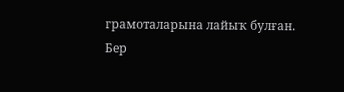грамоталарына лайыҡ булған.
Бер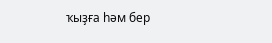ҡыҙға һәм бер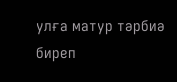улға матур тәрбиә биреп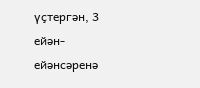үҫтергән, 3 ейән-ейәнсәренә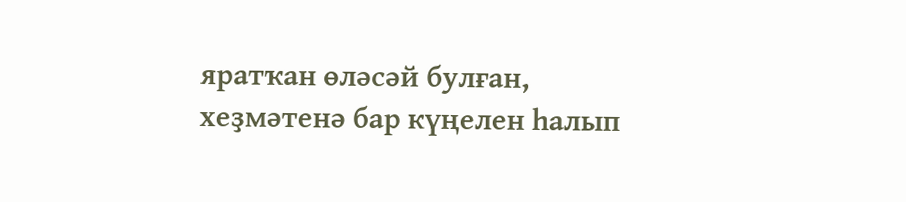яратҡан өләсәй булған, хеҙмәтенә бар күңелен һалып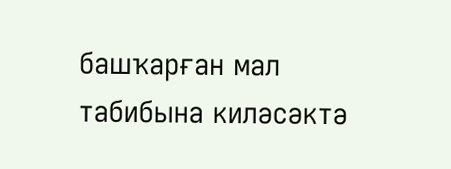башҡарған мал табибына киләсәктә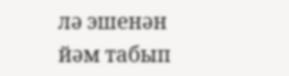лә эшенән йәм табып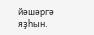йәшәргә яҙһын.